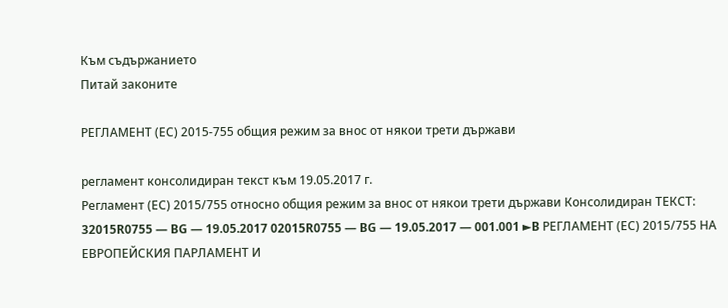Към съдържанието
Питай законите

РЕГЛАМЕНТ (ЕС) 2015-755 общия режим за внос от някои трети държави

регламент консолидиран текст към 19.05.2017 г.
Регламент (ЕС) 2015/755 относно общия режим за внос от някои трети държави Консолидиран ТЕКСТ: 32015R0755 — BG — 19.05.2017 02015R0755 — BG — 19.05.2017 — 001.001 ►B РЕГЛАМЕНТ (ЕС) 2015/755 НА ЕВРОПЕЙСКИЯ ПАРЛАМЕНТ И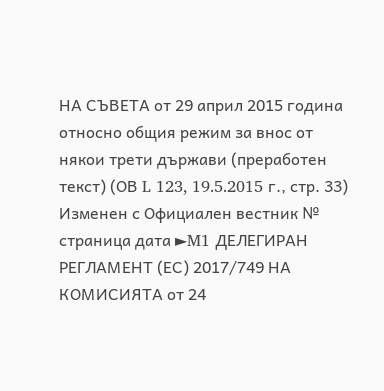НА СЪВЕТА от 29 април 2015 година относно общия режим за внос от някои трети държави (преработен текст) (ОВ L 123, 19.5.2015 г., стр. 33) Изменен с Официален вестник № страница дата ►M1 ДЕЛЕГИРАН РЕГЛАМЕНТ (ЕС) 2017/749 НА КОМИСИЯТА от 24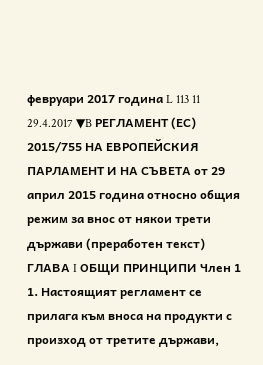февруари 2017 година L 113 11 29.4.2017 ▼B РЕГЛАМЕНТ (ЕС) 2015/755 НА ЕВРОПЕЙСКИЯ ПАРЛАМЕНТ И НА СЪВЕТА от 29 април 2015 година относно общия режим за внос от някои трети държави (преработен текст) ГЛАВА I ОБЩИ ПРИНЦИПИ Член 1 1. Настоящият регламент се прилага към вноса на продукти с произход от третите държави,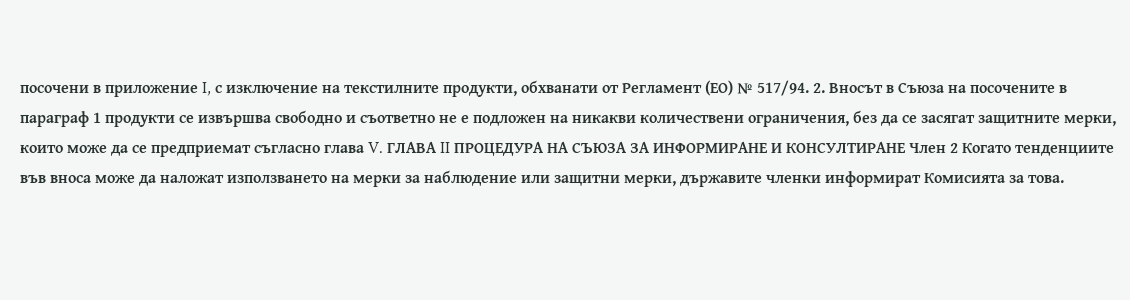посочени в приложение I, с изключение на текстилните продукти, обхванати от Регламент (ЕО) № 517/94. 2. Вносът в Съюза на посочените в параграф 1 продукти се извършва свободно и съответно не е подложен на никакви количествени ограничения, без да се засягат защитните мерки, които може да се предприемат съгласно глава V. ГЛАВА II ПРОЦЕДУРА НА СЪЮЗА ЗА ИНФОРМИРАНЕ И КОНСУЛТИРАНЕ Член 2 Когато тенденциите във вноса може да наложат използването на мерки за наблюдение или защитни мерки, държавите членки информират Комисията за това.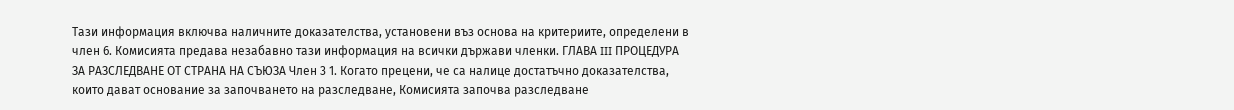Тази информация включва наличните доказателства, установени въз основа на критериите, определени в член 6. Комисията предава незабавно тази информация на всички държави членки. ГЛАВА III ПРОЦЕДУРА ЗА РАЗСЛЕДВАНЕ ОТ СТРАНА НА СЪЮЗА Член 3 1. Когато прецени, че са налице достатъчно доказателства, които дават основание за започването на разследване, Комисията започва разследване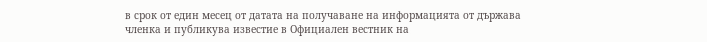в срок от един месец от датата на получаване на информацията от държава членка и публикува известие в Официален вестник на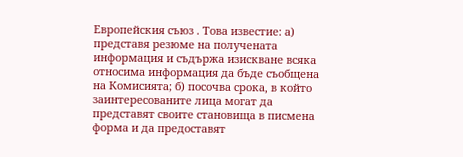Европейския съюз . Това известие: а) представя резюме на получената информация и съдържа изискване всяка относима информация да бъде съобщена на Комисията; б) посочва срока, в който заинтересованите лица могат да представят своите становища в писмена форма и да предоставят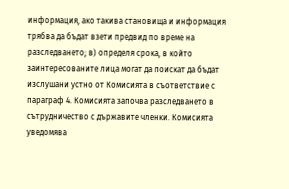информация, ако такива становища и информация трябва да бъдат взети предвид по време на разследването; в) определя срока, в който заинтересованите лица могат да поискат да бъдат изслушани устно от Комисията в съответствие с параграф 4. Комисията започва разследването в сътрудничество с държавите членки. Комисията уведомява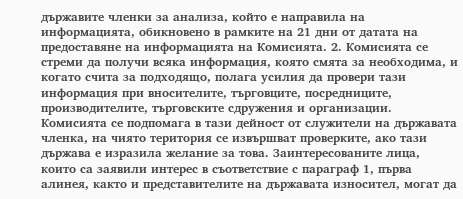държавите членки за анализа, който е направила на информацията, обикновено в рамките на 21 дни от датата на предоставяне на информацията на Комисията. 2. Комисията се стреми да получи всяка информация, която смята за необходима, и когато счита за подходящо, полага усилия да провери тази информация при вносителите, търговците, посредниците, производителите, търговските сдружения и организации. Комисията се подпомага в тази дейност от служители на държавата членка, на чиято територия се извършват проверките, ако тази държава е изразила желание за това. Заинтересованите лица, които са заявили интерес в съответствие с параграф 1, първа алинея, както и представителите на държавата износител, могат да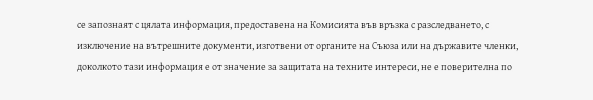се запознаят с цялата информация, предоставена на Комисията във връзка с разследването, с изключение на вътрешните документи, изготвени от органите на Съюза или на държавите членки, доколкото тази информация е от значение за защитата на техните интереси, не е поверителна по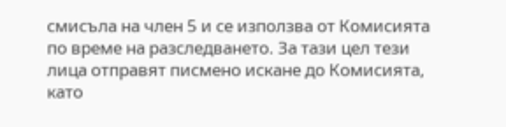смисъла на член 5 и се използва от Комисията по време на разследването. За тази цел тези лица отправят писмено искане до Комисията, като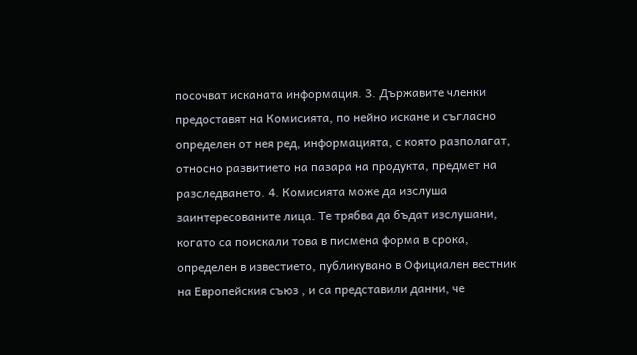посочват исканата информация. 3. Държавите членки предоставят на Комисията, по нейно искане и съгласно определен от нея ред, информацията, с която разполагат, относно развитието на пазара на продукта, предмет на разследването. 4. Комисията може да изслуша заинтересованите лица. Те трябва да бъдат изслушани, когато са поискали това в писмена форма в срока, определен в известието, публикувано в Официален вестник на Европейския съюз , и са представили данни, че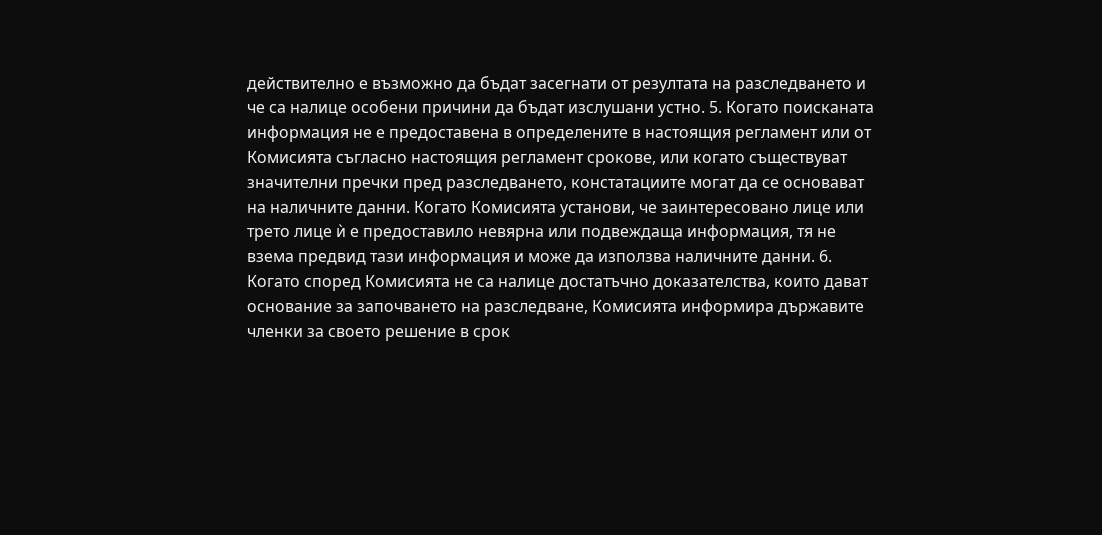действително е възможно да бъдат засегнати от резултата на разследването и че са налице особени причини да бъдат изслушани устно. 5. Когато поисканата информация не е предоставена в определените в настоящия регламент или от Комисията съгласно настоящия регламент срокове, или когато съществуват значителни пречки пред разследването, констатациите могат да се основават на наличните данни. Когато Комисията установи, че заинтересовано лице или трето лице ѝ е предоставило невярна или подвеждаща информация, тя не взема предвид тази информация и може да използва наличните данни. 6. Когато според Комисията не са налице достатъчно доказателства, които дават основание за започването на разследване, Комисията информира държавите членки за своето решение в срок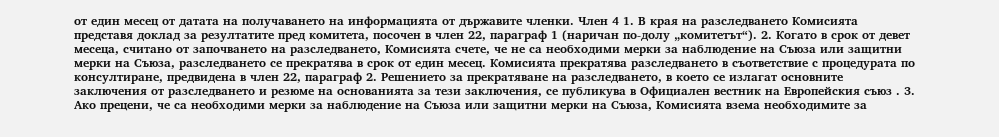от един месец от датата на получаването на информацията от държавите членки. Член 4 1. В края на разследването Комисията представя доклад за резултатите пред комитета, посочен в член 22, параграф 1 (наричан по-долу „комитетът“). 2. Когато в срок от девет месеца, считано от започването на разследването, Комисията счете, че не са необходими мерки за наблюдение на Съюза или защитни мерки на Съюза, разследването се прекратява в срок от един месец. Комисията прекратява разследването в съответствие с процедурата по консултиране, предвидена в член 22, параграф 2. Решението за прекратяване на разследването, в което се излагат основните заключения от разследването и резюме на основанията за тези заключения, се публикува в Официален вестник на Европейския съюз . 3. Ако прецени, че са необходими мерки за наблюдение на Съюза или защитни мерки на Съюза, Комисията взема необходимите за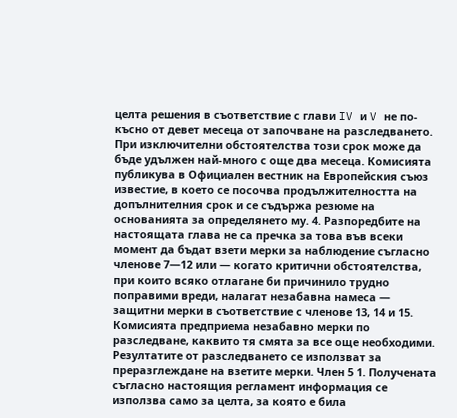целта решения в съответствие с глави IV и V не по-късно от девет месеца от започване на разследването. При изключителни обстоятелства този срок може да бъде удължен най-много с още два месеца. Комисията публикува в Официален вестник на Европейския съюз известие, в което се посочва продължителността на допълнителния срок и се съдържа резюме на основанията за определянето му. 4. Разпоредбите на настоящата глава не са пречка за това във всеки момент да бъдат взети мерки за наблюдение съгласно членове 7—12 или — когато критични обстоятелства, при които всяко отлагане би причинило трудно поправими вреди, налагат незабавна намеса — защитни мерки в съответствие с членове 13, 14 и 15. Комисията предприема незабавно мерки по разследване, каквито тя смята за все още необходими. Резултатите от разследването се използват за преразглеждане на взетите мерки. Член 5 1. Получената съгласно настоящия регламент информация се използва само за целта, за която е била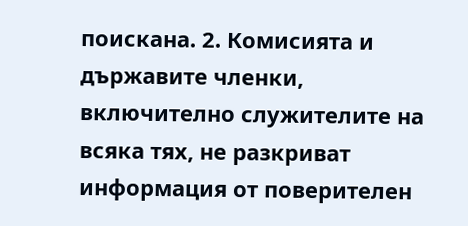поискана. 2. Комисията и държавите членки, включително служителите на всяка тях, не разкриват информация от поверителен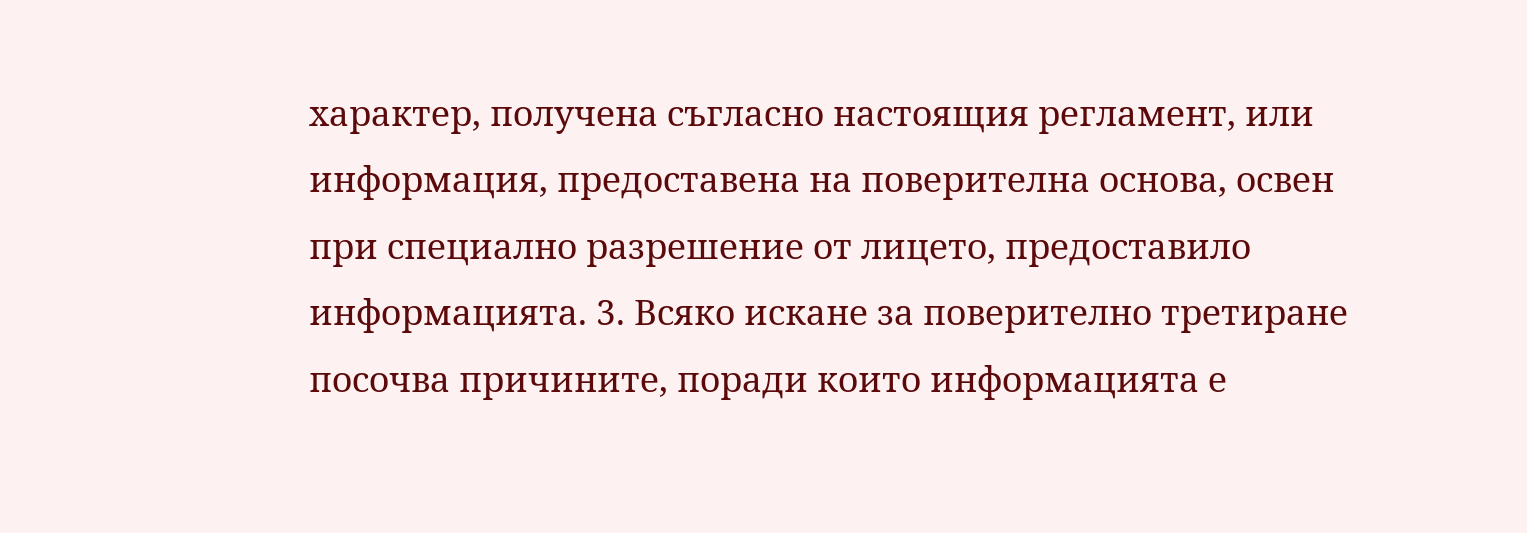характер, получена съгласно настоящия регламент, или информация, предоставена на поверителна основа, освен при специално разрешение от лицето, предоставило информацията. 3. Всяко искане за поверително третиране посочва причините, поради които информацията е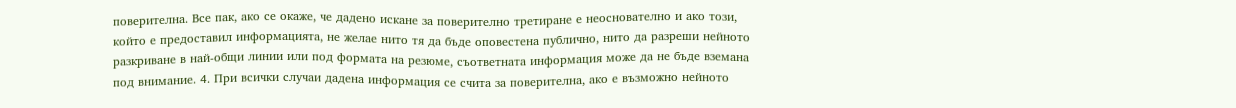поверителна. Все пак, ако се окаже, че дадено искане за поверително третиране е неоснователно и ако този, който е предоставил информацията, не желае нито тя да бъде оповестена публично, нито да разреши нейното разкриване в най-общи линии или под формата на резюме, съответната информация може да не бъде вземана под внимание. 4. При всички случаи дадена информация се счита за поверителна, ако е възможно нейното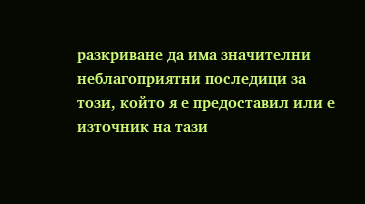разкриване да има значителни неблагоприятни последици за този, който я е предоставил или е източник на тази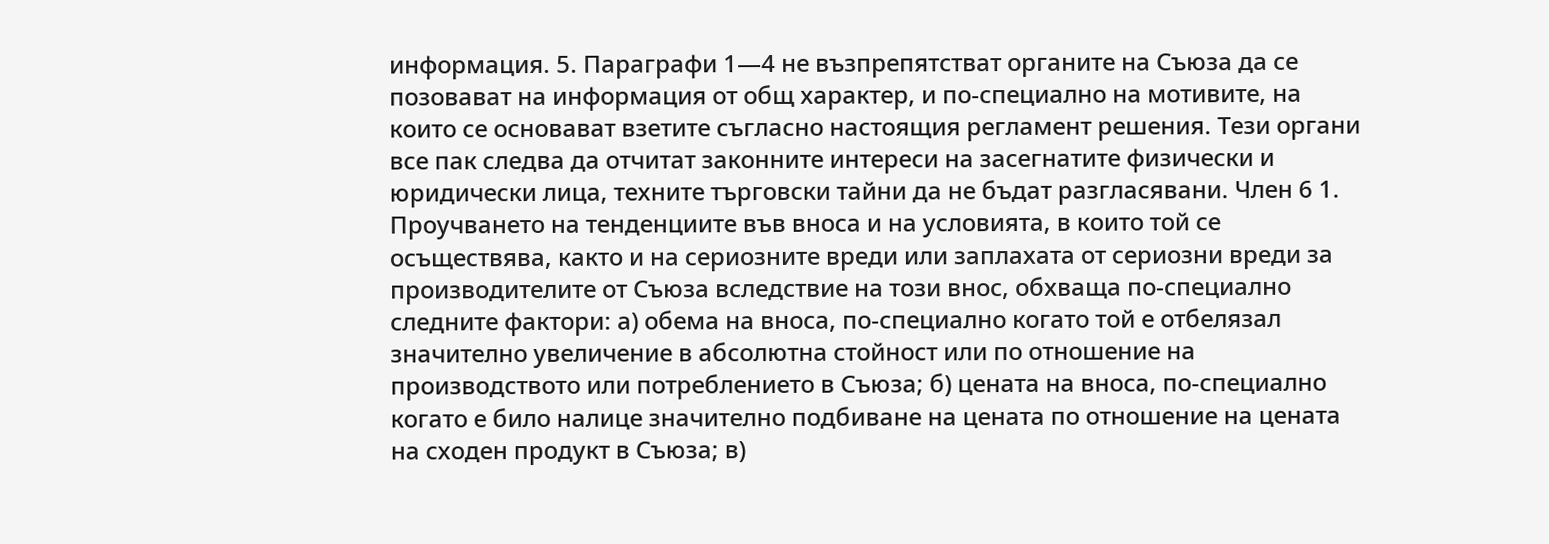информация. 5. Параграфи 1—4 не възпрепятстват органите на Съюза да се позовават на информация от общ характер, и по-специално на мотивите, на които се основават взетите съгласно настоящия регламент решения. Тези органи все пак следва да отчитат законните интереси на засегнатите физически и юридически лица, техните търговски тайни да не бъдат разгласявани. Член 6 1. Проучването на тенденциите във вноса и на условията, в които той се осъществява, както и на сериозните вреди или заплахата от сериозни вреди за производителите от Съюза вследствие на този внос, обхваща по-специално следните фактори: а) обема на вноса, по-специално когато той е отбелязал значително увеличение в абсолютна стойност или по отношение на производството или потреблението в Съюза; б) цената на вноса, по-специално когато е било налице значително подбиване на цената по отношение на цената на сходен продукт в Съюза; в)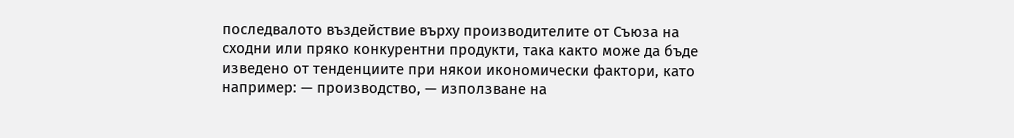последвалото въздействие върху производителите от Съюза на сходни или пряко конкурентни продукти, така както може да бъде изведено от тенденциите при някои икономически фактори, като например: — производство, — използване на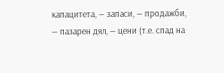капацитета, — запаси, — продажби, — пазарен дял, — цени (т.е. спад на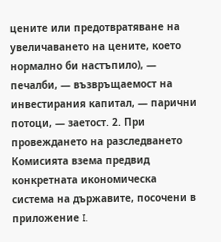цените или предотвратяване на увеличаването на цените, което нормално би настъпило), — печалби, — възвръщаемост на инвестирания капитал, — парични потоци, — заетост. 2. При провеждането на разследването Комисията взема предвид конкретната икономическа система на държавите, посочени в приложение I.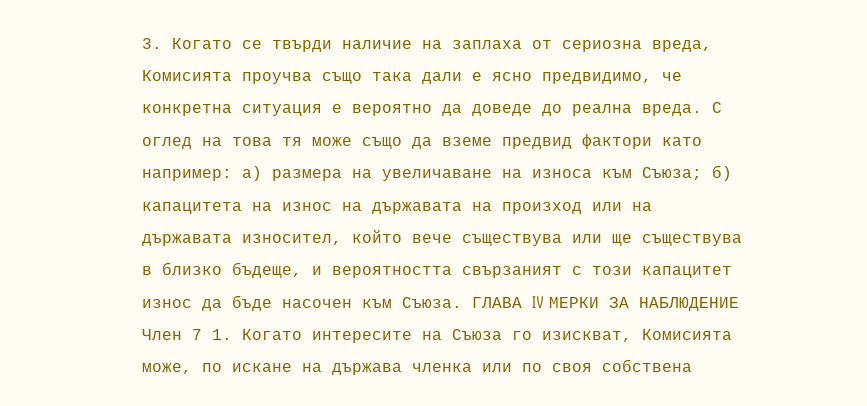3. Когато се твърди наличие на заплаха от сериозна вреда, Комисията проучва също така дали е ясно предвидимо, че конкретна ситуация е вероятно да доведе до реална вреда. С оглед на това тя може също да вземе предвид фактори като например: а) размера на увеличаване на износа към Съюза; б) капацитета на износ на държавата на произход или на държавата износител, който вече съществува или ще съществува в близко бъдеще, и вероятността свързаният с този капацитет износ да бъде насочен към Съюза. ГЛАВА IV МЕРКИ ЗА НАБЛЮДЕНИЕ Член 7 1. Когато интересите на Съюза го изискват, Комисията може, по искане на държава членка или по своя собствена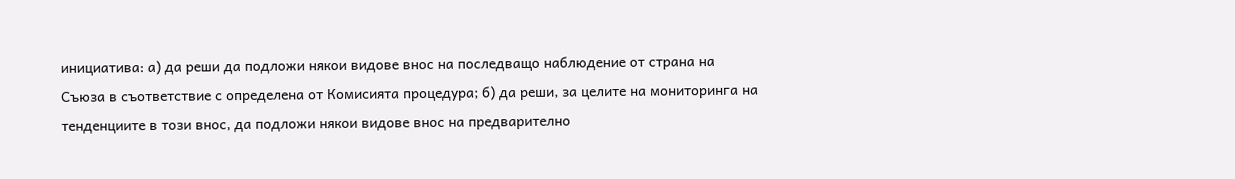инициатива: а) да реши да подложи някои видове внос на последващо наблюдение от страна на Съюза в съответствие с определена от Комисията процедура; б) да реши, за целите на мониторинга на тенденциите в този внос, да подложи някои видове внос на предварително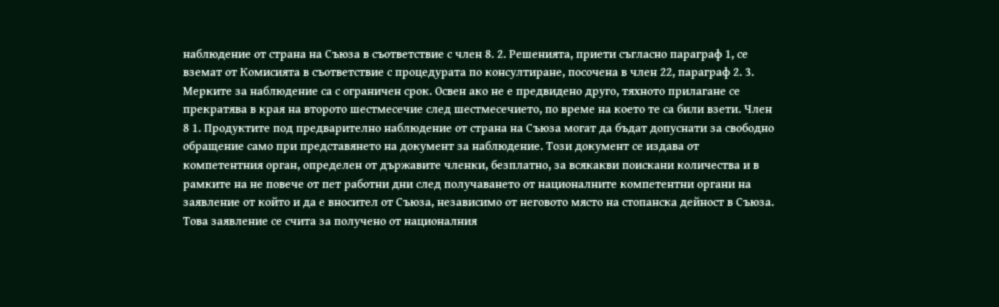наблюдение от страна на Съюза в съответствие с член 8. 2. Решенията, приети съгласно параграф 1, се вземат от Комисията в съответствие с процедурата по консултиране, посочена в член 22, параграф 2. 3. Мерките за наблюдение са с ограничен срок. Освен ако не е предвидено друго, тяхното прилагане се прекратява в края на второто шестмесечие след шестмесечието, по време на което те са били взети. Член 8 1. Продуктите под предварително наблюдение от страна на Съюза могат да бъдат допуснати за свободно обращение само при представянето на документ за наблюдение. Този документ се издава от компетентния орган, определен от държавите членки, безплатно, за всякакви поискани количества и в рамките на не повече от пет работни дни след получаването от националните компетентни органи на заявление от който и да е вносител от Съюза, независимо от неговото място на стопанска дейност в Съюза. Това заявление се счита за получено от националния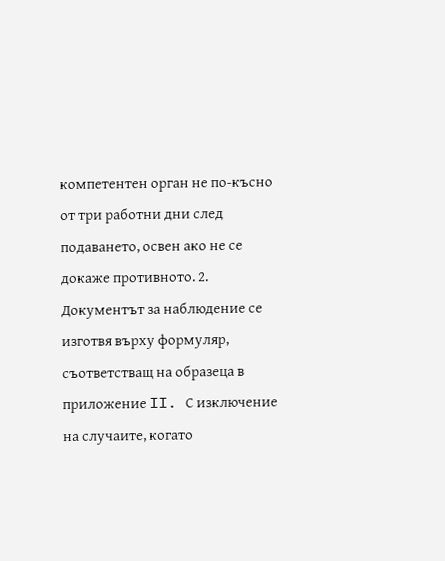компетентен орган не по-късно от три работни дни след подаването, освен ако не се докаже противното. 2. Документът за наблюдение се изготвя върху формуляр, съответстващ на образеца в приложение II. С изключение на случаите, когато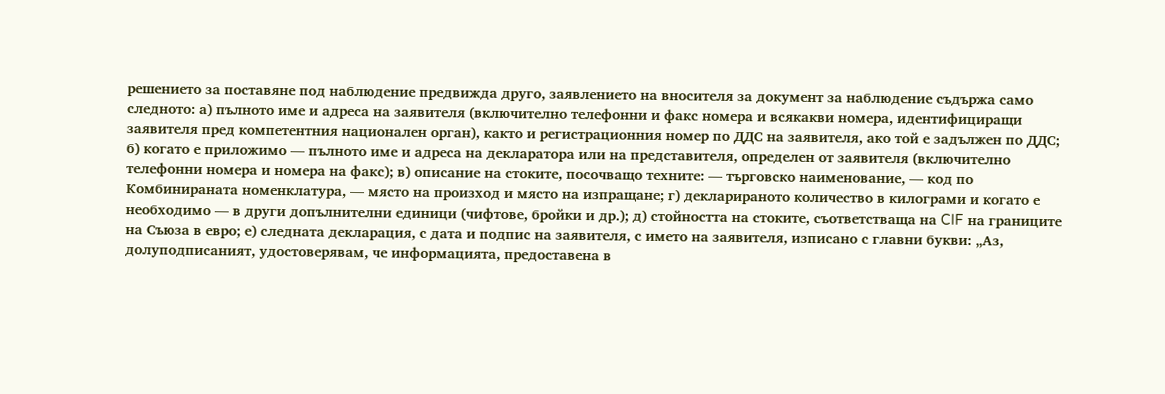решението за поставяне под наблюдение предвижда друго, заявлението на вносителя за документ за наблюдение съдържа само следното: а) пълното име и адреса на заявителя (включително телефонни и факс номера и всякакви номера, идентифициращи заявителя пред компетентния национален орган), както и регистрационния номер по ДДС на заявителя, ако той е задължен по ДДС; б) когато е приложимо — пълното име и адреса на декларатора или на представителя, определен от заявителя (включително телефонни номера и номера на факс); в) описание на стоките, посочващо техните: — търговско наименование, — код по Комбинираната номенклатура, — място на произход и място на изпращане; г) декларираното количество в килограми и когато е необходимо — в други допълнителни единици (чифтове, бройки и др.); д) стойността на стоките, съответстваща на CIF на границите на Съюза в евро; е) следната декларация, с дата и подпис на заявителя, с името на заявителя, изписано с главни букви: „Аз, долуподписаният, удостоверявам, че информацията, предоставена в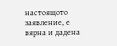настоящото заявление, е вярна и дадена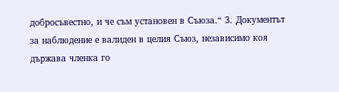добросъвестно, и че съм установен в Съюза.“ 3. Документът за наблюдение е валиден в целия Съюз, независимо коя държава членка го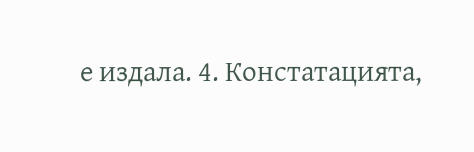е издала. 4. Констатацията,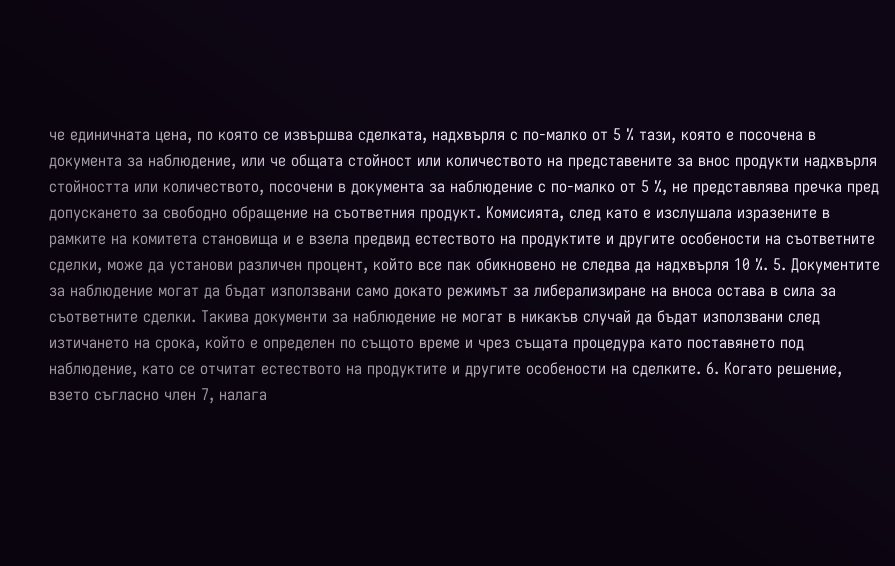че единичната цена, по която се извършва сделката, надхвърля с по-малко от 5 % тази, която е посочена в документа за наблюдение, или че общата стойност или количеството на представените за внос продукти надхвърля стойността или количеството, посочени в документа за наблюдение с по-малко от 5 %, не представлява пречка пред допускането за свободно обращение на съответния продукт. Комисията, след като е изслушала изразените в рамките на комитета становища и е взела предвид естеството на продуктите и другите особености на съответните сделки, може да установи различен процент, който все пак обикновено не следва да надхвърля 10 %. 5. Документите за наблюдение могат да бъдат използвани само докато режимът за либерализиране на вноса остава в сила за съответните сделки. Такива документи за наблюдение не могат в никакъв случай да бъдат използвани след изтичането на срока, който е определен по същото време и чрез същата процедура като поставянето под наблюдение, като се отчитат естеството на продуктите и другите особености на сделките. 6. Когато решение, взето съгласно член 7, налага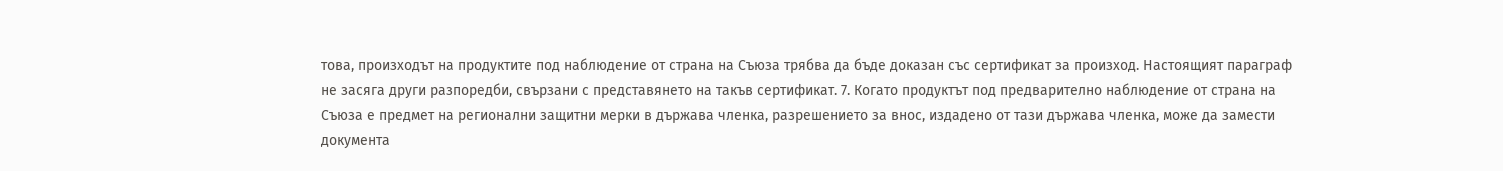това, произходът на продуктите под наблюдение от страна на Съюза трябва да бъде доказан със сертификат за произход. Настоящият параграф не засяга други разпоредби, свързани с представянето на такъв сертификат. 7. Когато продуктът под предварително наблюдение от страна на Съюза е предмет на регионални защитни мерки в държава членка, разрешението за внос, издадено от тази държава членка, може да замести документа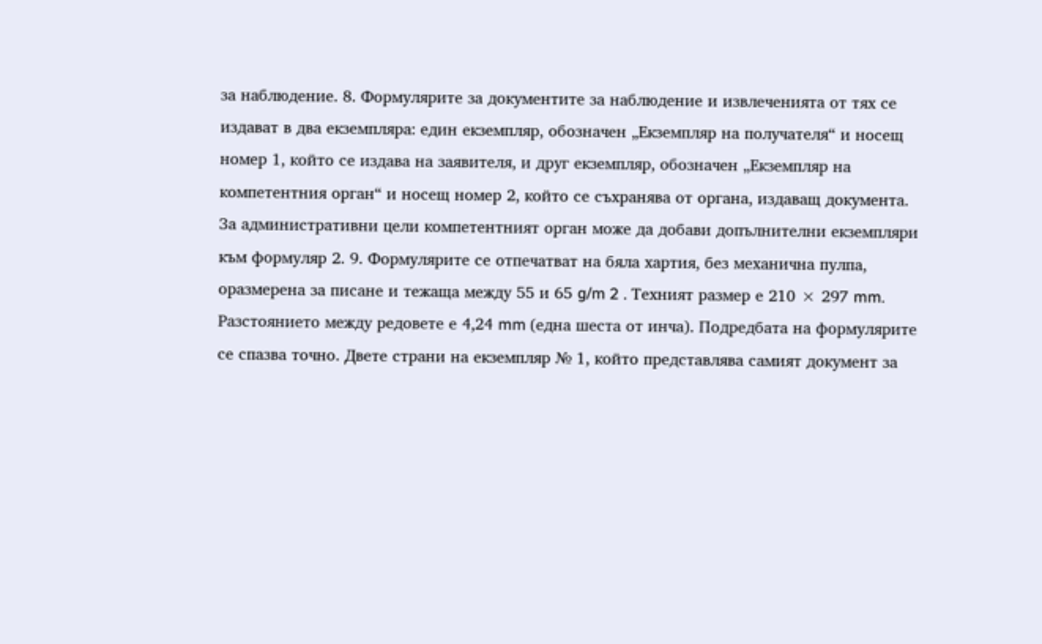за наблюдение. 8. Формулярите за документите за наблюдение и извлеченията от тях се издават в два екземпляра: един екземпляр, обозначен „Екземпляр на получателя“ и носещ номер 1, който се издава на заявителя, и друг екземпляр, обозначен „Екземпляр на компетентния орган“ и носещ номер 2, който се съхранява от органа, издаващ документа. За административни цели компетентният орган може да добави допълнителни екземпляри към формуляр 2. 9. Формулярите се отпечатват на бяла хартия, без механична пулпа, оразмерена за писане и тежаща между 55 и 65 g/m 2 . Техният размер е 210 × 297 mm. Разстоянието между редовете е 4,24 mm (една шеста от инча). Подредбата на формулярите се спазва точно. Двете страни на екземпляр № 1, който представлява самият документ за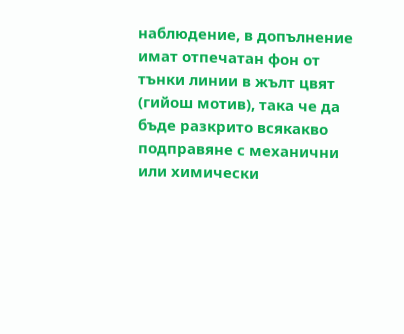наблюдение, в допълнение имат отпечатан фон от тънки линии в жълт цвят (гийош мотив), така че да бъде разкрито всякакво подправяне с механични или химически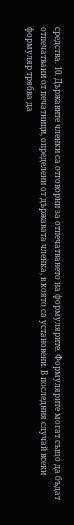средства. 10. Държавите членки са отговорни за отпечатването на формулярите. Формулярите могат също да бъдат отпечатвани от печатници, определени от държавата членка, в която са установени. В последния случай всеки формуляр трябва да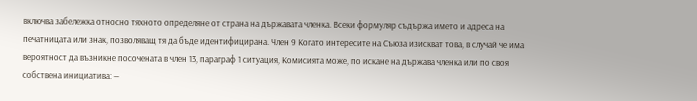включва забележка относно тяхното определяне от страна на държавата членка. Всеки формуляр съдържа името и адреса на печатницата или знак, позволяващ тя да бъде идентифицирана. Член 9 Когато интересите на Съюза изискват това, в случай че има вероятност да възникне посочената в член 13, параграф 1 ситуация, Комисията може, по искане на държава членка или по своя собствена инициатива: —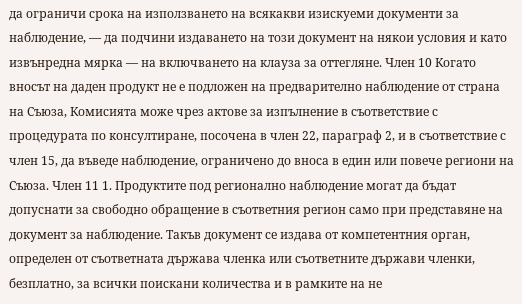да ограничи срока на използването на всякакви изискуеми документи за наблюдение, — да подчини издаването на този документ на някои условия и като извънредна мярка — на включването на клауза за оттегляне. Член 10 Когато вносът на даден продукт не е подложен на предварително наблюдение от страна на Съюза, Комисията може чрез актове за изпълнение в съответствие с процедурата по консултиране, посочена в член 22, параграф 2, и в съответствие с член 15, да въведе наблюдение, ограничено до вноса в един или повече региони на Съюза. Член 11 1. Продуктите под регионално наблюдение могат да бъдат допуснати за свободно обращение в съответния регион само при представяне на документ за наблюдение. Такъв документ се издава от компетентния орган, определен от съответната държава членка или съответните държави членки, безплатно, за всички поискани количества и в рамките на не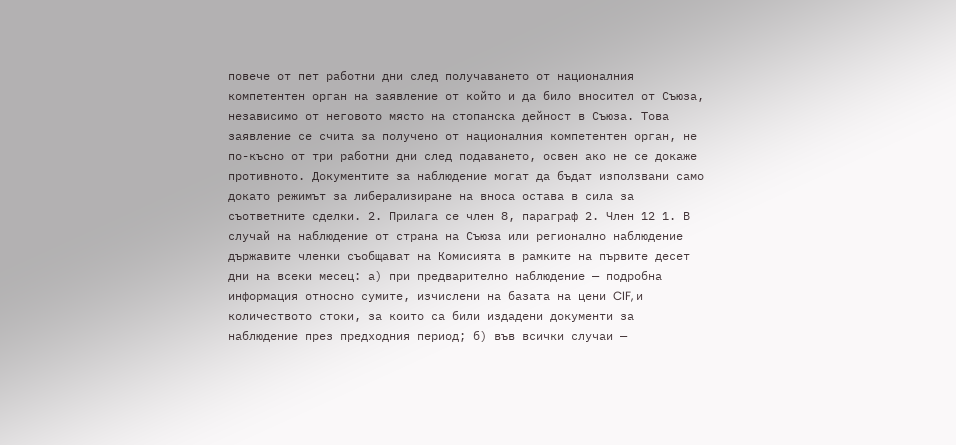повече от пет работни дни след получаването от националния компетентен орган на заявление от който и да било вносител от Съюза, независимо от неговото място на стопанска дейност в Съюза. Това заявление се счита за получено от националния компетентен орган, не по-късно от три работни дни след подаването, освен ако не се докаже противното. Документите за наблюдение могат да бъдат използвани само докато режимът за либерализиране на вноса остава в сила за съответните сделки. 2. Прилага се член 8, параграф 2. Член 12 1. В случай на наблюдение от страна на Съюза или регионално наблюдение държавите членки съобщават на Комисията в рамките на първите десет дни на всеки месец: а) при предварително наблюдение — подробна информация относно сумите, изчислени на базата на цени CIF, и количеството стоки, за които са били издадени документи за наблюдение през предходния период; б) във всички случаи —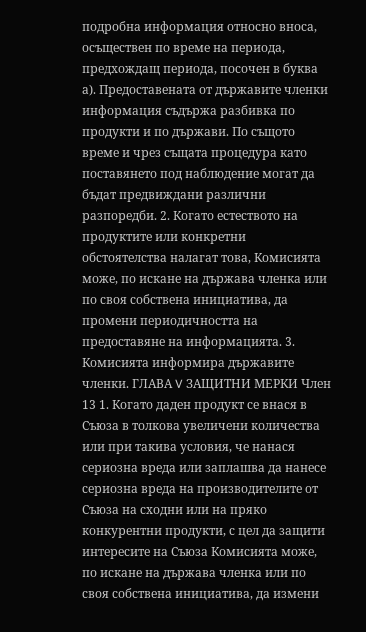подробна информация относно вноса, осъществен по време на периода, предхождащ периода, посочен в буква а). Предоставената от държавите членки информация съдържа разбивка по продукти и по държави. По същото време и чрез същата процедура като поставянето под наблюдение могат да бъдат предвиждани различни разпоредби. 2. Когато естеството на продуктите или конкретни обстоятелства налагат това, Комисията може, по искане на държава членка или по своя собствена инициатива, да промени периодичността на предоставяне на информацията. 3. Комисията информира държавите членки. ГЛАВА V ЗАЩИТНИ МЕРКИ Член 13 1. Когато даден продукт се внася в Съюза в толкова увеличени количества или при такива условия, че нанася сериозна вреда или заплашва да нанесе сериозна вреда на производителите от Съюза на сходни или на пряко конкурентни продукти, с цел да защити интересите на Съюза Комисията може, по искане на държава членка или по своя собствена инициатива, да измени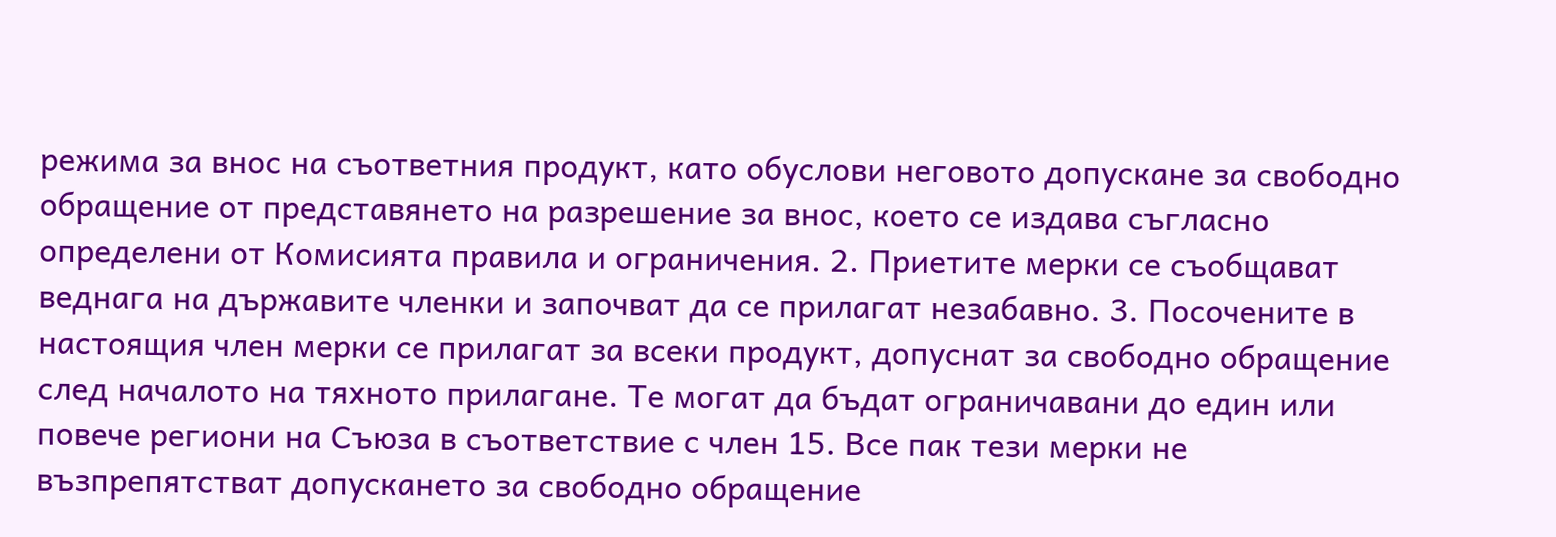режима за внос на съответния продукт, като обуслови неговото допускане за свободно обращение от представянето на разрешение за внос, което се издава съгласно определени от Комисията правила и ограничения. 2. Приетите мерки се съобщават веднага на държавите членки и започват да се прилагат незабавно. 3. Посочените в настоящия член мерки се прилагат за всеки продукт, допуснат за свободно обращение след началото на тяхното прилагане. Те могат да бъдат ограничавани до един или повече региони на Съюза в съответствие с член 15. Все пак тези мерки не възпрепятстват допускането за свободно обращение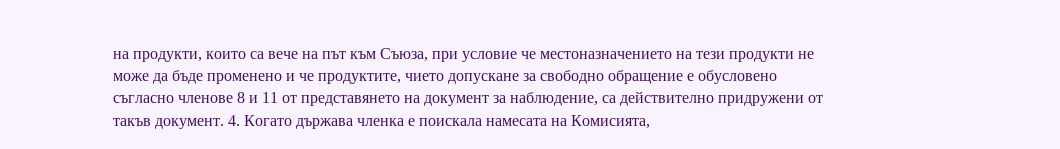на продукти, които са вече на път към Съюза, при условие че местоназначението на тези продукти не може да бъде променено и че продуктите, чието допускане за свободно обращение е обусловено съгласно членове 8 и 11 от представянето на документ за наблюдение, са действително придружени от такъв документ. 4. Когато държава членка е поискала намесата на Комисията,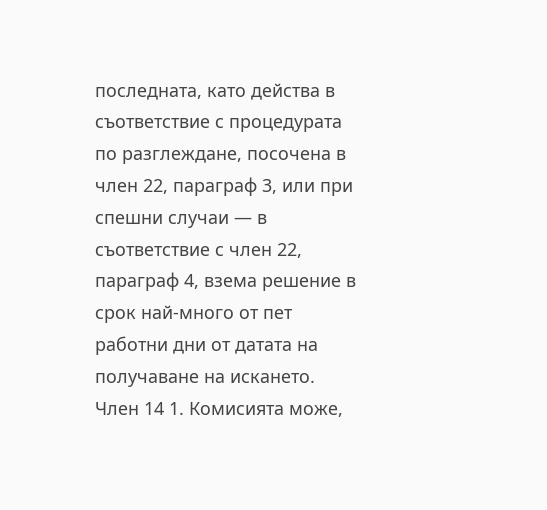последната, като действа в съответствие с процедурата по разглеждане, посочена в член 22, параграф 3, или при спешни случаи — в съответствие с член 22, параграф 4, взема решение в срок най-много от пет работни дни от датата на получаване на искането. Член 14 1. Комисията може,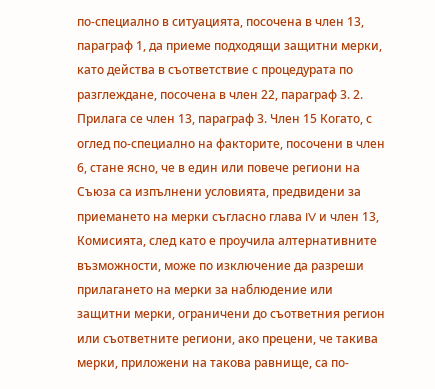по-специално в ситуацията, посочена в член 13, параграф 1, да приеме подходящи защитни мерки, като действа в съответствие с процедурата по разглеждане, посочена в член 22, параграф 3. 2. Прилага се член 13, параграф 3. Член 15 Когато, с оглед по-специално на факторите, посочени в член 6, стане ясно, че в един или повече региони на Съюза са изпълнени условията, предвидени за приемането на мерки съгласно глава IV и член 13, Комисията, след като е проучила алтернативните възможности, може по изключение да разреши прилагането на мерки за наблюдение или защитни мерки, ограничени до съответния регион или съответните региони, ако прецени, че такива мерки, приложени на такова равнище, са по-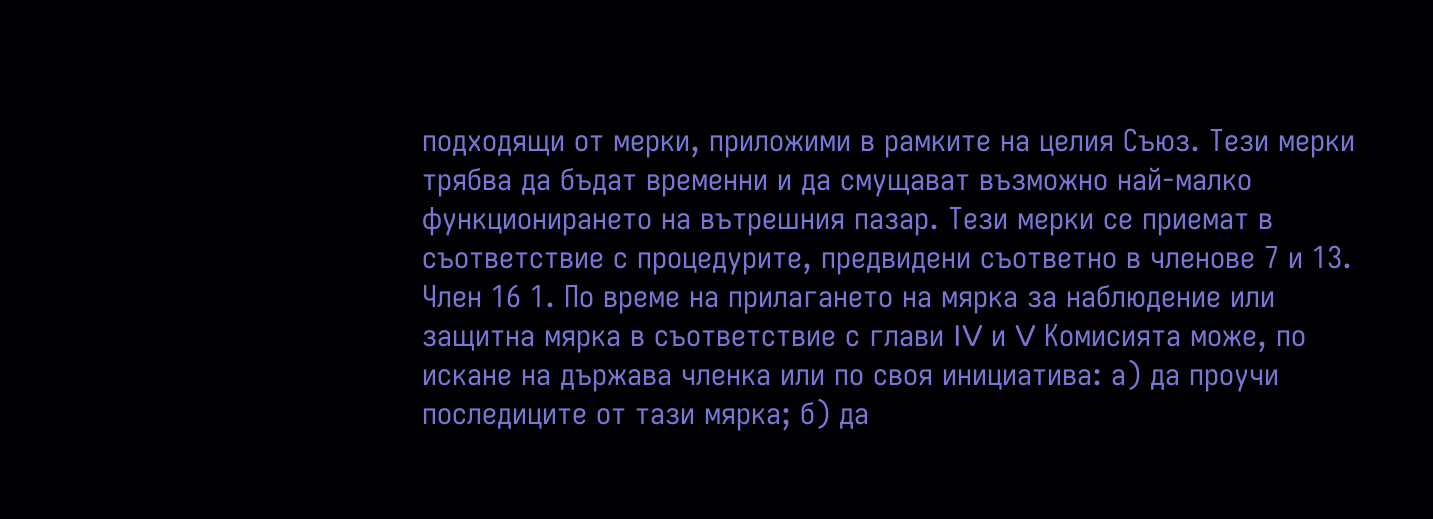подходящи от мерки, приложими в рамките на целия Съюз. Тези мерки трябва да бъдат временни и да смущават възможно най-малко функционирането на вътрешния пазар. Тези мерки се приемат в съответствие с процедурите, предвидени съответно в членове 7 и 13. Член 16 1. По време на прилагането на мярка за наблюдение или защитна мярка в съответствие с глави IV и V Комисията може, по искане на държава членка или по своя инициатива: а) да проучи последиците от тази мярка; б) да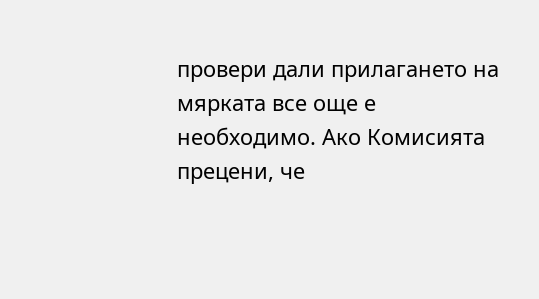провери дали прилагането на мярката все още е необходимо. Ако Комисията прецени, че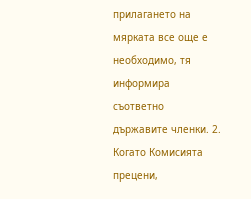прилагането на мярката все още е необходимо, тя информира съответно държавите членки. 2. Когато Комисията прецени,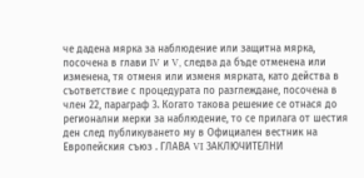че дадена мярка за наблюдение или защитна мярка, посочена в глави IV и V, следва да бъде отменена или изменена, тя отменя или изменя мярката, като действа в съответствие с процедурата по разглеждане, посочена в член 22, параграф 3. Когато такова решение се отнася до регионални мерки за наблюдение, то се прилага от шестия ден след публикуването му в Официален вестник на Европейския съюз . ГЛАВА VI ЗАКЛЮЧИТЕЛНИ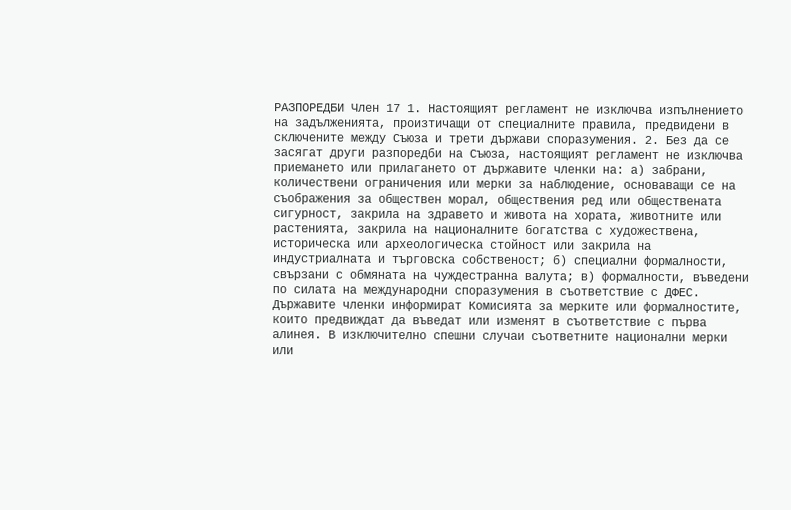РАЗПОРЕДБИ Член 17 1. Настоящият регламент не изключва изпълнението на задълженията, произтичащи от специалните правила, предвидени в сключените между Съюза и трети държави споразумения. 2. Без да се засягат други разпоредби на Съюза, настоящият регламент не изключва приемането или прилагането от държавите членки на: а) забрани, количествени ограничения или мерки за наблюдение, основаващи се на съображения за обществен морал, обществения ред или обществената сигурност, закрила на здравето и живота на хората, животните или растенията, закрила на националните богатства с художествена, историческа или археологическа стойност или закрила на индустриалната и търговска собственост; б) специални формалности, свързани с обмяната на чуждестранна валута; в) формалности, въведени по силата на международни споразумения в съответствие с ДФЕС. Държавите членки информират Комисията за мерките или формалностите, които предвиждат да въведат или изменят в съответствие с първа алинея. В изключително спешни случаи съответните национални мерки или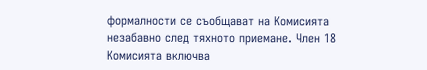формалности се съобщават на Комисията незабавно след тяхното приемане. Член 18 Комисията включва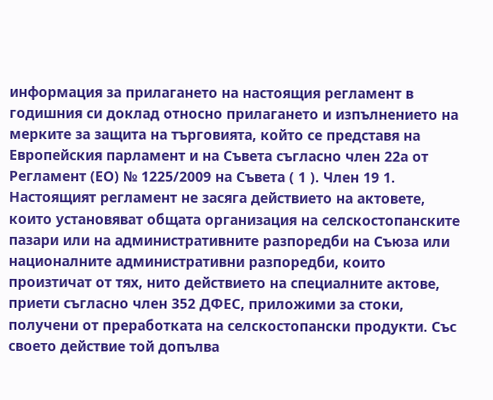информация за прилагането на настоящия регламент в годишния си доклад относно прилагането и изпълнението на мерките за защита на търговията, който се представя на Европейския парламент и на Съвета съгласно член 22а от Регламент (ЕО) № 1225/2009 на Съвета ( 1 ). Член 19 1. Настоящият регламент не засяга действието на актовете, които установяват общата организация на селскостопанските пазари или на административните разпоредби на Съюза или националните административни разпоредби, които произтичат от тях, нито действието на специалните актове, приети съгласно член 352 ДФЕС, приложими за стоки, получени от преработката на селскостопански продукти. Със своето действие той допълва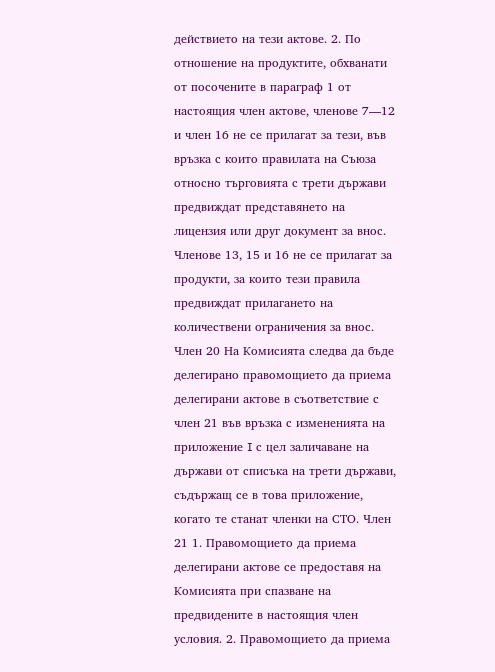действието на тези актове. 2. По отношение на продуктите, обхванати от посочените в параграф 1 от настоящия член актове, членове 7—12 и член 16 не се прилагат за тези, във връзка с които правилата на Съюза относно търговията с трети държави предвиждат представянето на лицензия или друг документ за внос. Членове 13, 15 и 16 не се прилагат за продукти, за които тези правила предвиждат прилагането на количествени ограничения за внос. Член 20 На Комисията следва да бъде делегирано правомощието да приема делегирани актове в съответствие с член 21 във връзка с измененията на приложение I с цел заличаване на държави от списъка на трети държави, съдържащ се в това приложение, когато те станат членки на СТО. Член 21 1. Правомощието да приема делегирани актове се предоставя на Комисията при спазване на предвидените в настоящия член условия. 2. Правомощието да приема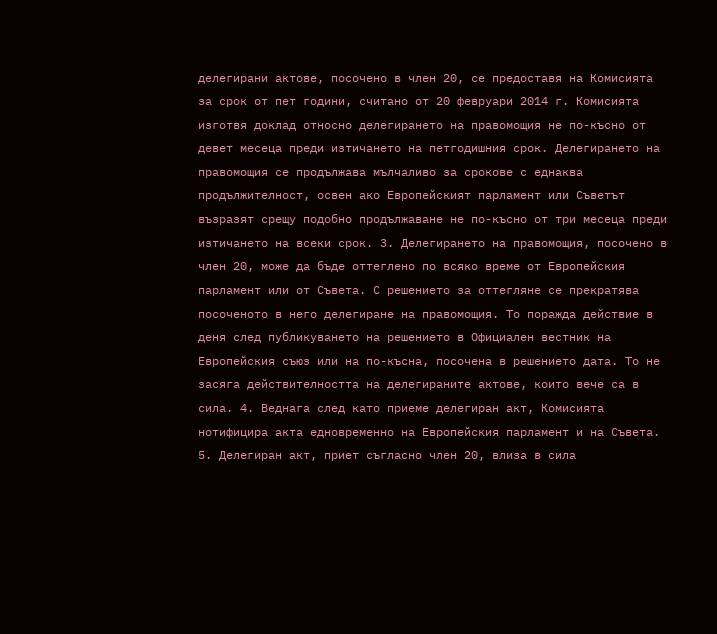делегирани актове, посочено в член 20, се предоставя на Комисията за срок от пет години, считано от 20 февруари 2014 г. Комисията изготвя доклад относно делегирането на правомощия не по-късно от девет месеца преди изтичането на петгодишния срок. Делегирането на правомощия се продължава мълчаливо за срокове с еднаква продължителност, освен ако Европейският парламент или Съветът възразят срещу подобно продължаване не по-късно от три месеца преди изтичането на всеки срок. 3. Делегирането на правомощия, посочено в член 20, може да бъде оттеглено по всяко време от Европейския парламент или от Съвета. С решението за оттегляне се прекратява посоченото в него делегиране на правомощия. То поражда действие в деня след публикуването на решението в Официален вестник на Европейския съюз или на по-късна, посочена в решението дата. То не засяга действителността на делегираните актове, които вече са в сила. 4. Веднага след като приеме делегиран акт, Комисията нотифицира акта едновременно на Европейския парламент и на Съвета. 5. Делегиран акт, приет съгласно член 20, влиза в сила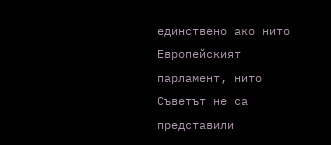единствено ако нито Европейският парламент, нито Съветът не са представили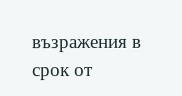възражения в срок от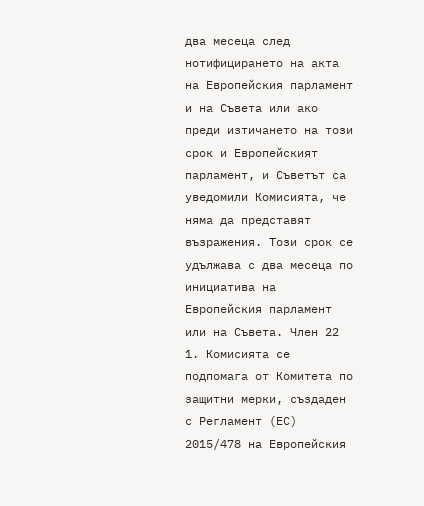два месеца след нотифицирането на акта на Европейския парламент и на Съвета или ако преди изтичането на този срок и Европейският парламент, и Съветът са уведомили Комисията, че няма да представят възражения. Този срок се удължава с два месеца по инициатива на Европейския парламент или на Съвета. Член 22 1. Комисията се подпомага от Комитета по защитни мерки, създаден с Регламент (ЕС) 2015/478 на Европейския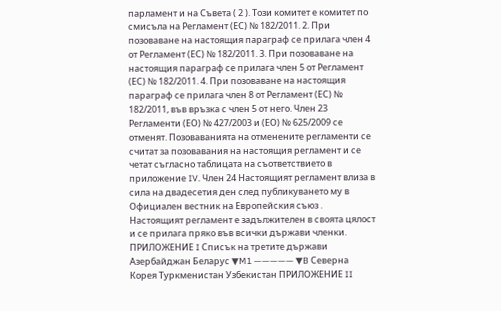парламент и на Съвета ( 2 ). Този комитет е комитет по смисъла на Регламент (ЕС) № 182/2011. 2. При позоваване на настоящия параграф се прилага член 4 от Регламент (ЕС) № 182/2011. 3. При позоваване на настоящия параграф се прилага член 5 от Регламент (ЕС) № 182/2011. 4. При позоваване на настоящия параграф се прилага член 8 от Регламент (ЕС) № 182/2011, във връзка с член 5 от него. Член 23 Регламенти (ЕО) № 427/2003 и (ЕО) № 625/2009 се отменят. Позоваванията на отменените регламенти се считат за позовавания на настоящия регламент и се четат съгласно таблицата на съответствието в приложение IV. Член 24 Настоящият регламент влиза в сила на двадесетия ден след публикуването му в Официален вестник на Европейския съюз . Настоящият регламент е задължителен в своята цялост и се прилага пряко във всички държави членки. ПРИЛОЖЕНИЕ I Списък на третите държави Азербайджан Беларус ▼M1 ————— ▼B Северна Корея Туркменистан Узбекистан ПРИЛОЖЕНИЕ II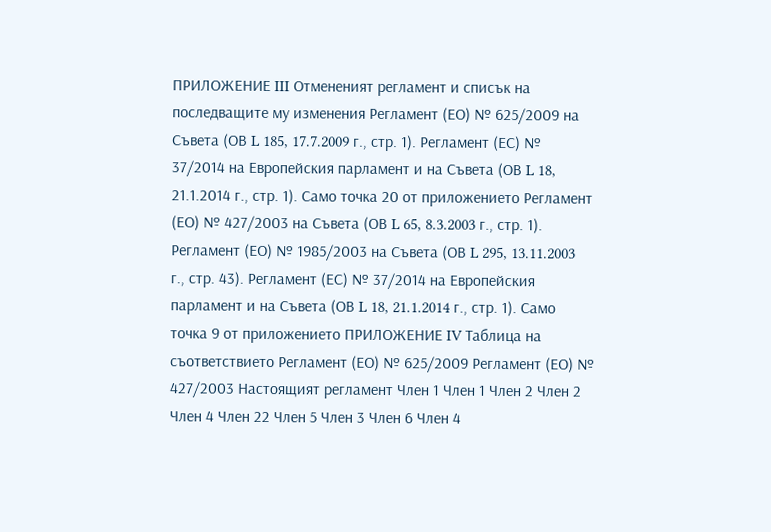ПРИЛОЖЕНИЕ III Отмененият регламент и списък на последващите му изменения Регламент (ЕО) № 625/2009 на Съвета (ОВ L 185, 17.7.2009 г., стр. 1). Регламент (ЕС) № 37/2014 на Европейския парламент и на Съвета (ОВ L 18, 21.1.2014 г., стр. 1). Само точка 20 от приложението Регламент (ЕО) № 427/2003 на Съвета (ОВ L 65, 8.3.2003 г., стр. 1). Регламент (ЕО) № 1985/2003 на Съвета (ОВ L 295, 13.11.2003 г., стр. 43). Регламент (ЕС) № 37/2014 на Европейския парламент и на Съвета (ОВ L 18, 21.1.2014 г., стр. 1). Само точка 9 от приложението ПРИЛОЖЕНИЕ IV Таблица на съответствието Регламент (ЕО) № 625/2009 Регламент (ЕО) № 427/2003 Настоящият регламент Член 1 Член 1 Член 2 Член 2 Член 4 Член 22 Член 5 Член 3 Член 6 Член 4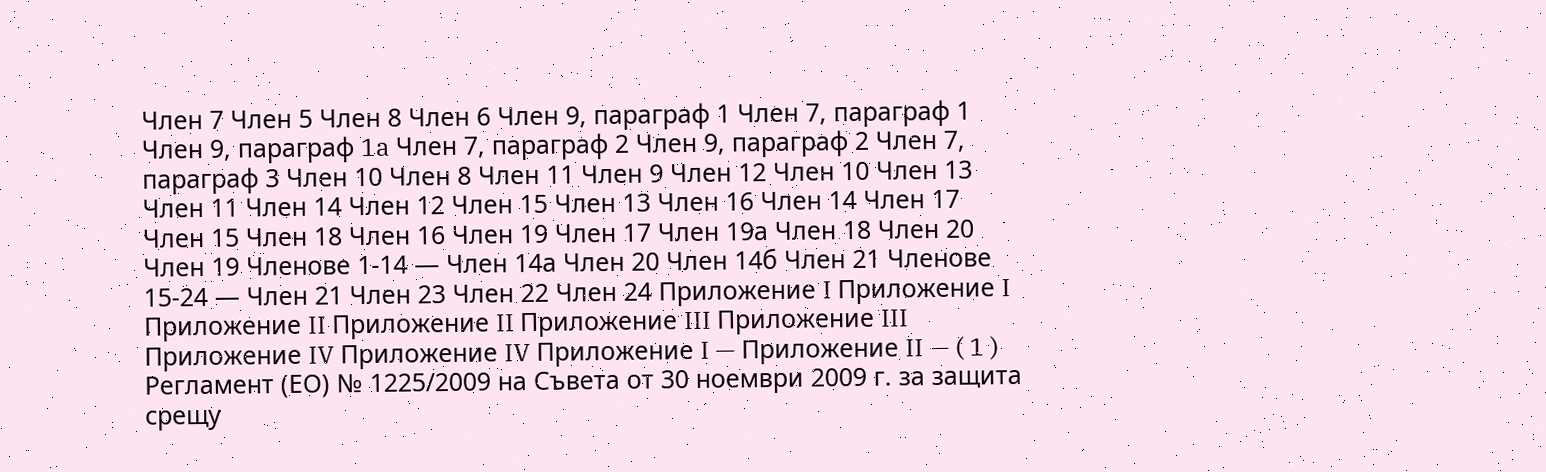Член 7 Член 5 Член 8 Член 6 Член 9, параграф 1 Член 7, параграф 1 Член 9, параграф 1a Член 7, параграф 2 Член 9, параграф 2 Член 7, параграф 3 Член 10 Член 8 Член 11 Член 9 Член 12 Член 10 Член 13 Член 11 Член 14 Член 12 Член 15 Член 13 Член 16 Член 14 Член 17 Член 15 Член 18 Член 16 Член 19 Член 17 Член 19а Член 18 Член 20 Член 19 Членове 1-14 — Член 14а Член 20 Член 14б Член 21 Членове 15-24 — Член 21 Член 23 Член 22 Член 24 Приложение I Приложение I Приложение II Приложение II Приложение III Приложение III Приложение IV Приложение IV Приложение I — Приложение II — ( 1 ) Регламент (ЕО) № 1225/2009 на Съвета от 30 ноември 2009 г. за защита срещу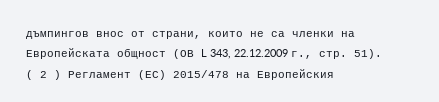дъмпингов внос от страни, които не са членки на Европейската общност (ОВ L 343, 22.12.2009 г., стр. 51). ( 2 ) Регламент (ЕС) 2015/478 на Европейския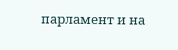парламент и на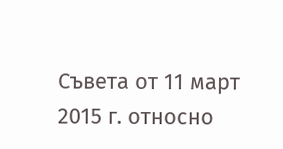Съвета от 11 март 2015 г. относно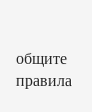общите правила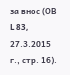за внос (ОВ L 83, 27.3.2015 г., стр. 16).